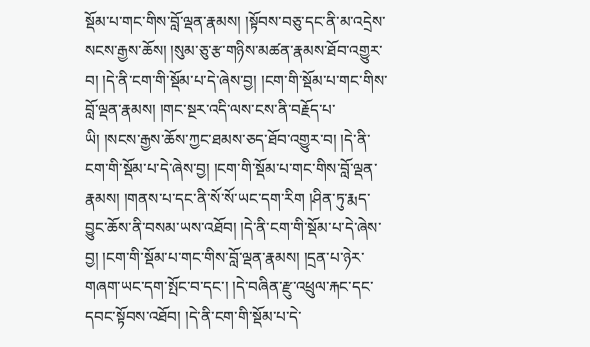སྡོམ་པ་གང་གིས་བློ་ལྡན་རྣམས། །སྟོབས་བཅུ་དང་ནི་མ་འདྲེས་སངས་རྒྱས་ཆོས། །སུམ་ཅུ་རྩ་གཉིས་མཚན་རྣམས་ཐོབ་འགྱུར་བ། །དེ་ནི་ངག་གི་སྡོམ་པ་དེ་ཞེས་བྱ། །ངག་གི་སྡོམ་པ་གང་གིས་བློ་ལྡན་རྣམས། །གང་སྔར་འདི་ལས་ངས་ནི་བརྗོད་པ་ཡི། །སངས་རྒྱས་ཆོས་ཀྱང་ཐམས་ཅད་ཐོབ་འགྱུར་བ། །དེ་ནི་ངག་གི་སྡོམ་པ་དེ་ཞེས་བྱ། །ངག་གི་སྡོམ་པ་གང་གིས་བློ་ལྡན་རྣམས། །གནས་པ་དང་ནི་སོ་སོ་ཡང་དག་རིག །ཤིན་ཏུ་རྨད་བྱུང་ཆོས་ནི་བསམ་ཡས་འཐོབ། །དེ་ནི་ངག་གི་སྡོམ་པ་དེ་ཞེས་བྱ། །ངག་གི་སྡོམ་པ་གང་གིས་བློ་ལྡན་རྣམས། །དྲན་པ་ཉེར་གཞག་ཡང་དག་སྤོང་བ་དང་། །དེ་བཞིན་རྫུ་འཕྲུལ་རྐང་དང་དབང་སྟོབས་འཐོབ། །དེ་ནི་ངག་གི་སྡོམ་པ་དེ་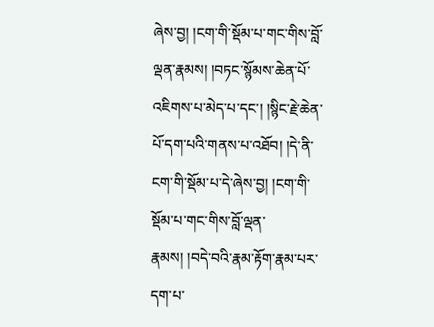ཞེས་བྱ། །ངག་གི་སྡོམ་པ་གང་གིས་བློ་ལྡན་རྣམས། །བཏང་སྙོམས་ཆེན་པོ་འཇིགས་པ་མེད་པ་དང་། །སྙིང་རྗེ་ཆེན་པོ་དག་པའི་གནས་པ་འཐོབ། །དེ་ནི་ངག་གི་སྡོམ་པ་དེ་ཞེས་བྱ། །ངག་གི་སྡོམ་པ་གང་གིས་བློ་ལྡན་རྣམས། །བདེ་བའི་རྣམ་རྟོག་རྣམ་པར་དག་པ་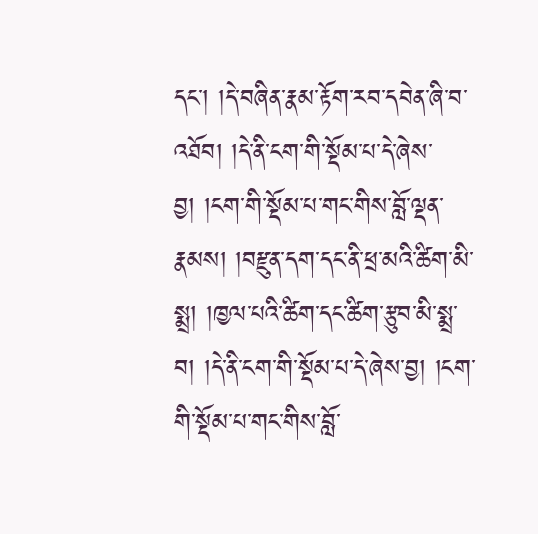དང་། །དེ་བཞིན་རྣམ་རྟོག་རབ་དབེན་ཞི་བ་འཐོབ། །དེ་ནི་ངག་གི་སྡོམ་པ་དེ་ཞེས་བྱ། །ངག་གི་སྡོམ་པ་གང་གིས་བློ་ལྡན་རྣམས། །བརྫུན་དག་དང་ནི་ཕྲ་མའི་ཚིག་མི་སྨྲ། །ཁྱལ་པའི་ཚིག་དང་ཚིག་རྩུབ་མི་སྨྲ་བ། །དེ་ནི་ངག་གི་སྡོམ་པ་དེ་ཞེས་བྱ། །ངག་གི་སྡོམ་པ་གང་གིས་བློ་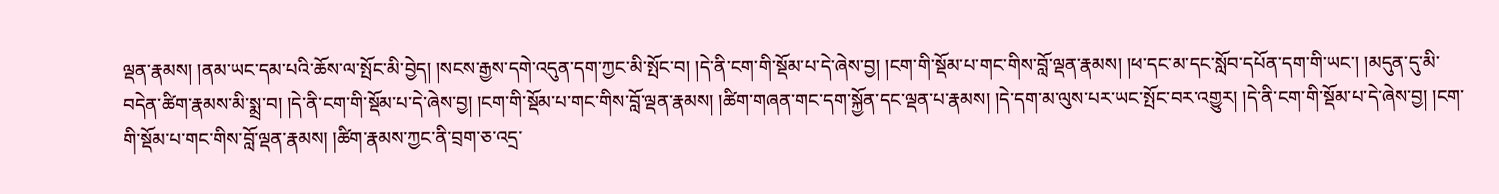ལྡན་རྣམས། །ནམ་ཡང་དམ་པའི་ཆོས་ལ་སྤོང་མི་བྱེད། །སངས་རྒྱས་དགེ་འདུན་དག་ཀྱང་མི་སྤོང་བ། །དེ་ནི་ངག་གི་སྡོམ་པ་དེ་ཞེས་བྱ། །ངག་གི་སྡོམ་པ་གང་གིས་བློ་ལྡན་རྣམས། །ཕ་དང་མ་དང་སློབ་དཔོན་དག་གི་ཡང་། །མདུན་དུ་མི་བདེན་ཚིག་རྣམས་མི་སྨྲ་བ། །དེ་ནི་ངག་གི་སྡོམ་པ་དེ་ཞེས་བྱ། །ངག་གི་སྡོམ་པ་གང་གིས་བློ་ལྡན་རྣམས། །ཚིག་གཞན་གང་དག་སྐྱོན་དང་ལྡན་པ་རྣམས། །དེ་དག་མ་ལུས་པར་ཡང་སྤོང་བར་འགྱུར། །དེ་ནི་ངག་གི་སྡོམ་པ་དེ་ཞེས་བྱ། །ངག་གི་སྡོམ་པ་གང་གིས་བློ་ལྡན་རྣམས། །ཚིག་རྣམས་ཀྱང་ནི་བྲག་ཅ་འདྲ་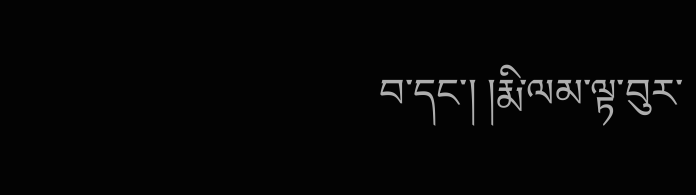བ་དང་། །རྨི་ལམ་ལྟ་བུར་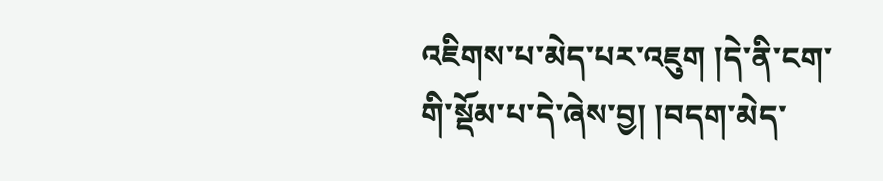འཇིགས་པ་མེད་པར་འཇུག །དེ་ནི་ངག་གི་སྡོམ་པ་དེ་ཞེས་བྱ། །བདག་མེད་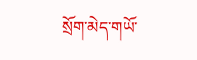སྲོག་མེད་གཡོ་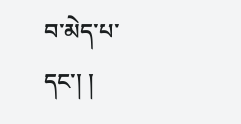བ་མེད་པ་དང་། །